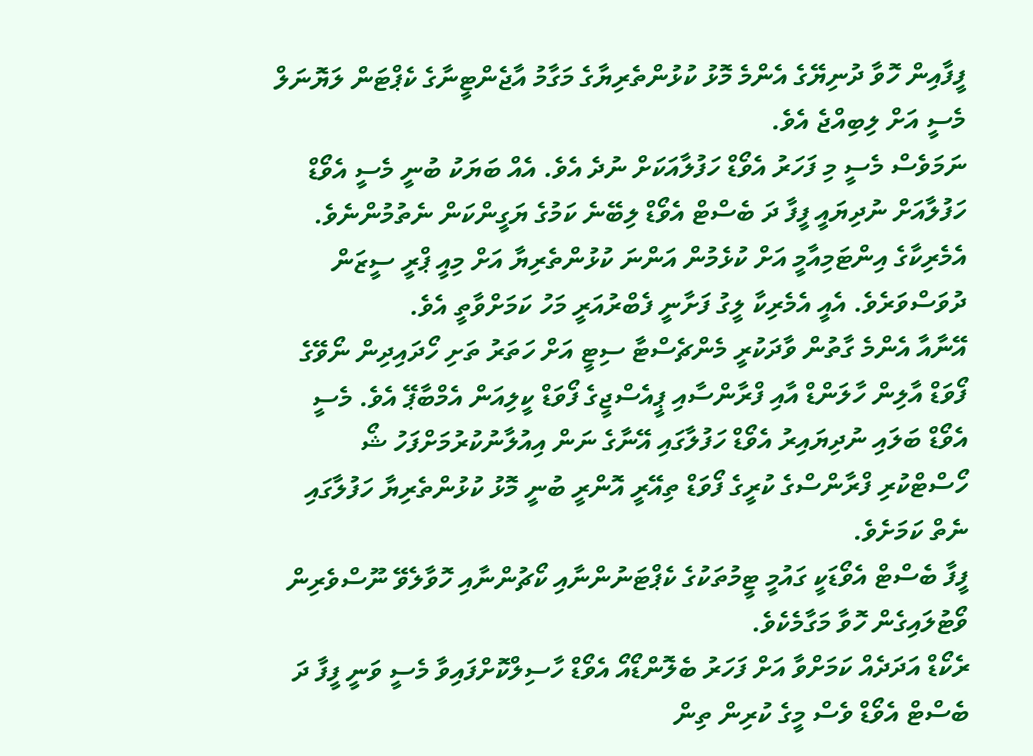ފީފާއިން ހޮވާ ދުނިޔޭގެ އެންމެ މޮޅު ކުޅުންތެރިޔާގެ މަގާމު އާޖެންޓީނާގެ ކެޕްޓަން ލަޔޮނަލް މެސީ އަށް ލިބިއްޖެ އެވެ.
ނަމަވެސް މެސީ މި ފަހަރު އެވޯޑް ހަފުލާއަކަށް ނުދެ އެވެ. އެއް ބަޔަކު ބުނީ މެސީ އެވޯޑް ހަފުލާއަށް ނުދިޔައީ ފީފާ ދަ ބެސްޓް އެވޯޑް ލިބޭނެ ކަމުގެ ޔަގީންކަން ނެތުމުންނެވެ. އެމެރިކާގެ އިންޓަމިއާމީ އަށް ކުޅެމުން އަންނަ ކުޅުންތެރިޔާ އަށް މިއީ ޕްރީ ސީޒަން ދުވަސްވަރެވެ. އެއީ އެމެރިކާ ލީގު ފަށާނީ ފެބްރުއަރީ މަހު ކަމަށްވާތީ އެވެ.
އޭނާއާ އެންމެ ގާތުން ވާދަކުރީ މެންޗެސްޓާ ސިޓީ އަށް ހަތަރު ތަށި ހޯދައިދިން ނޯވޭގެ ފޯވަޑް އާލިން ހާލަންޑް އާއި ފްރާންސާއި ޕީއެސްޖީގެ ފޯވަޑް ކީލިއަން އެމްބާޕޭ އެވެ. މެސީ އެވޯޑް ބަލައި ނުދިޔައިރު އެވޯޑް ހަފުލާގައި އޭނާގެ ނަން އިއުލާނުކުރުމަށްފަހު ޝޯ ހޯސްޓްކުރި ފްރާންސްގެ ކުރީގެ ފޯވަޑް ތިއޭރީ އޮންރީ ބުނީ މޮޅު ކުޅުންތެރިޔާ ހަފުލާގައި ނެތް ކަމަށެވެ.
ފީފާ ބެސްޓް އެވޯޑަކީ ގައުމީ ޓީމުތަކުގެ ކެޕްޓަނުންނާއި ކޯޗުންނާއި ހޮވާލެވޭ ނޫސްވެރިން ވޯޓުލައިގެން ހޮވާ މަގާމެކެވެ.
ރެކޯޑް އަދަދެއް ކަމަށްވާ އަށް ފަހަރު ބެލޮންޑޯއޯ އެވޯޑް ހާސިލްކޮށްފައިވާ މެސީ ވަނީ ފީފާ ދަ ބެސްޓް އެވޯޑް ވެސް މީގެ ކުރިން ތިން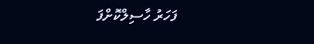ފަހަރު ހާސިލްކޮށްފަ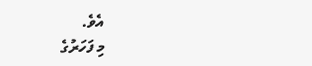އެވެ.
މި ފަހަރުގެ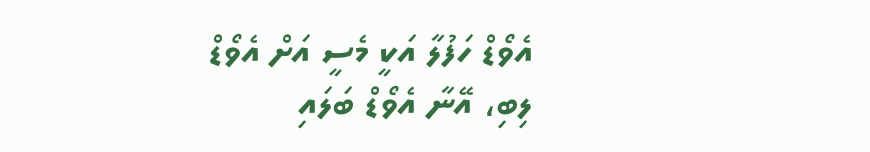އެވޯޑް ހަފުލާ އަކީ މެސީ އަށް އެވޯޑް ލިބި، އޭނާ އެވޯޑް ބަލައި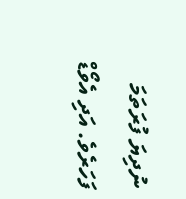ނުދިޔަ ފުރަތަމަ ފަހަރެވެ. އަދި އެވޯޑް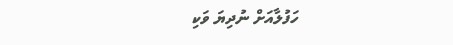ހަފުލާއަށް ނުދިޔަ ވަކި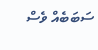ސަބަބެއް ވެސް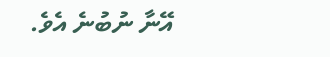އޭނާ ނުބުނެ އެވެ.